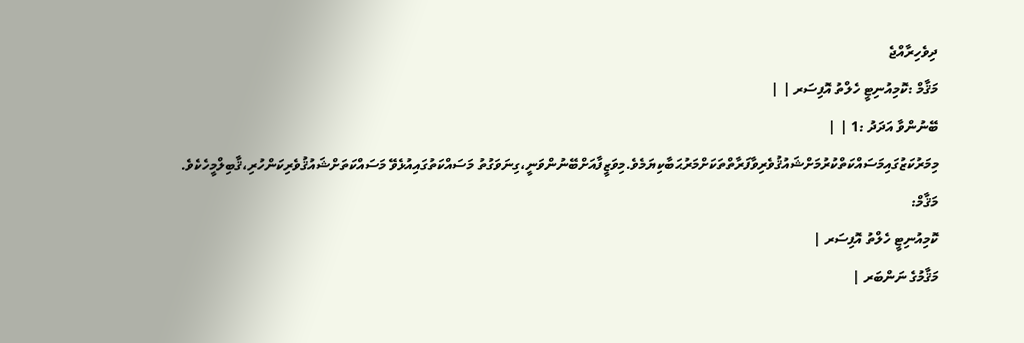ދިވެހިރާއްޖެ
މަޤާމް :ކޮމިއުނިޓީ ހެލްތު އޮފިސަރ | |
ބޭނުންވާ އަދަދު :1 | |
މިމަރުކަޒުގައިމަސައްކަތްކުރުމަށްޝައުޤުވެރިވާފަރާތްތަކަށްމަރުޙަބާކިޔަމެވެ.މިވަޒީފާއަށްބޭނުންވަނީ،ގިނަވަގުތު މަސައްކަތުގައިއުޅެވޭ މަސައްކަތަށްޝައުޤުވެރިކަންހުރި،ޤާބިލްމީހެކެވެ.
މަޤާމް:
ކޮމިއުނިޓީ ހެލްތު އޮފިސަރ |
މަޤާމުގެ ނަންބަރ |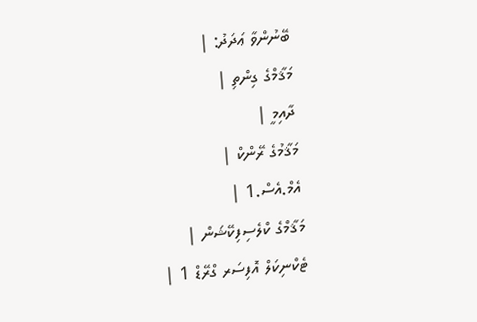ބޭނުންވާ ޢަދަދު: |
މަޤާމްގެ ގިންތި |
ދާއިމީ |
މަޤާމުގެ ރޭންކް |
އެމް.އެސް.1 |
މަޤާމްގެ ކްލެސިފިކޭޝަން |
ޓެކްނިކަލް އޮފިސަރ ގްރޭޑް 1 |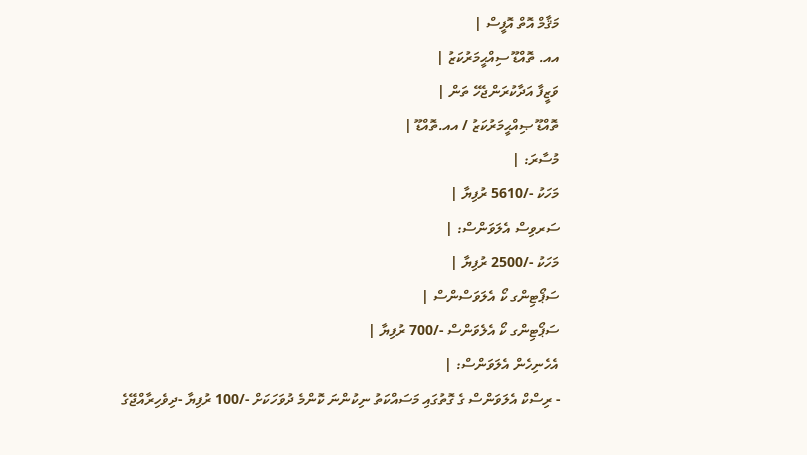މަޤާމް އޮތް އޮފީސް |
އއ. ތޮއްޑޫ ސިއްޙީމަރުކަޒު |
ވަޒީފާ އަދާކުރަންޖެހޭ ތަން |
ތޮއްޑޫ ޞިއްޙީމަރުކަޒު / އއ.ތޮއްޑޫ |
މުސާރަ: |
މަހަކު -/5610 ރުފިޔާ |
ސަރވިސް އެލަވަންސް: |
މަހަކު -/2500 ރުފިޔާ |
ސަޕޯޓިންގ ކޯ އެލަވަސްންސް |
ސަޕޯޓިންގ ކޯ އެލެވަންސް -/700 ރުފިޔާ |
އެހެނިހެން އެލަވަންސް: |
- ރިސްކް އެލަވަންސް ގެ ގޮތުގައި މަސައްކަތު ނިކުންނަ ކޮންމެ ދުވަހަކަށް -/100 ރުފިޔާ -ދިވެހިރާއްޖޭގެ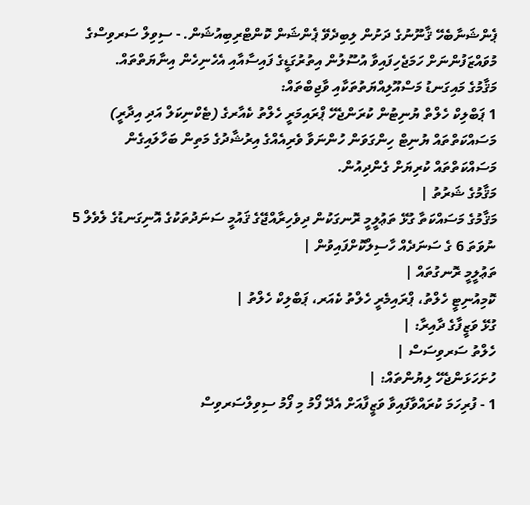ޕެންޝަނާބެހޭ ޤާނޫނުގެ ދަށުން ލިބިދެވޭ ޕެންޝަން ކޮންޓްރިބިއުޝަން. - ސިވިލް ސަރވިސްގެ މުވައްޒަފުންނަށް ހަމަޖެހިފައިވާ އުސޫލުން އިތުރުގަޑީގެ ފައިސާއާއި އެހެނިހެން އިނާޔަތްތައް.
މަޤާމުގެ މައިގަނޑު މަސްއޫލިއްޔަތުތަކާއި ވާޖިބްތައް:
1 ޕަބްލިކް ހެލްތް ޔުނިޓުން ކުރަންޖެހޭ ޕްރައިމަރީ ހެލްތު ކެއާރގެ (ޓެކްނިކަލް އަދި އިދާރީ) މަސައްކަތްތައް ޔުނިޓް ހިންގަވަން ހުންނަވާ ވެރިއެއްގެ އިރުޝާދުގެ މަތިން ބަހާލައިގެން މަސައްކަތްތައް ކުރިޔަށް ގެންދިއުން.
މަޤާމުގެ ޝަރުތު |
މަޤާމުގެ މަސައްކަތާ ގުޅޭ ތަޢުލީމީ ރޮނގަކުން ދިވެހިރާއްޖޭގެ ޤައުމީ ސަނަދުތަކުގެ އޮނިގަނޑުގެ ލެވެލް 5 ނުވަތަ 6 ގެ ސަނަދެއް ހާސިލްކޮށްފައިވުން |
ތަޢުލީމީ ރޮނގުތައް |
ކޮމިއުނިޓީ ހެލްތު، ޕްރައިމެރީ ހެލްތު ކެއަރ، ޕަބްލިކް ހެލްތު |
ގުޅޭ ވަޒީފާގެ ދާއިރާ: |
ހެލްތު ސަރވިސަސް |
ހުށަހަޅަންޖެހޭ ލިޔުންތައް: |
1 - ފުރިހަމަ ކުރައްވާފައިވާ ވަޒީފާއަށް އެދޭ ފޯމު މި ފޯމު ސިވިލްސަރވިސް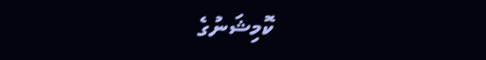ކޮމިޝަނުގެ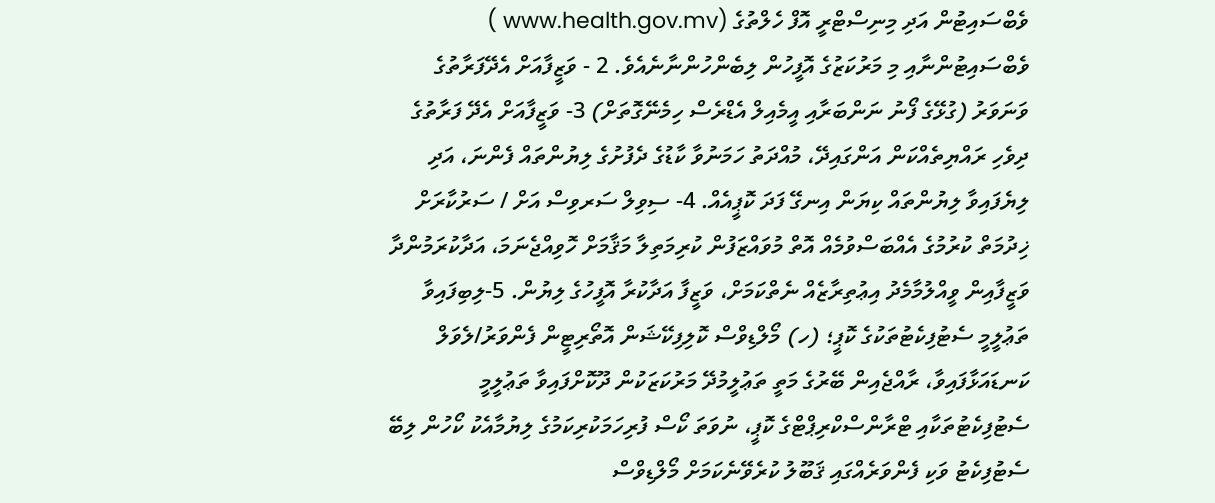ވެބްސައިޓުން އަދި މިނިސްޓްރީ އޮފް ހެލްތުގެ (www.health.gov.mv ) ވެބްސައިޓުންނާއި މި މަރުކަޒުގެ އޮފީހުން ލިބެންހުންނާނެއެވެ. 2 - ވަޒީފާއަށް އެދޭފަރާތުގެ ވަނަވަރު (ގުޅޭގެ ފޯނު ނަންބަރާއި އީމެއިލް އެޑްރެސް ހިމެނޭގޮތަށް) 3- ވަޒީފާއަށް އެދޭ ފަރާތުގެ ދިވެހި ރައްޔިތެއްކަން އަންގައިދޭ، މުއްދަތު ހަމަނުވާ ކާޑުގެ ދެފުށުގެ ލިޔުންތައް ފެންނަ، އަދި ލިޔެފައިވާ ލިޔުންތައް ކިޔަން އިނގޭ ފަދަ ކޮޕީއެއް. 4- ސިވިލް ސަރވިސް އަށް / ސަރުކާރަށް ޚިދުމަތް ކުރުމުގެ އެއްބަސްވުމެއް އޮތް މުވައްޒަފުން ކުރިމަތިލާ މަޤާމަށް ހޮވިއްޖެނަމަ، އަދާކުރަމުންދާ ވަޒީފާއިން ވީއްލުމާމެދު އިޢުތިރާޒެއް ނެތްކަމަށް، ވަޒީފާ އަދާކުރާ އޮފީހުގެ ލިޔުން. 5-ލިބިފައިވާ ތަޢުލީމީ ސެޓުފިކެޓުތަކުގެ ކޮޕީ؛ (ހ) މޯލްޑިވްސް ކޮލިފިކޭޝަން އޮތޯރިޓީން ފެންވަރު/ލެވަލް ކަނޑައަޅާފައިވާ، ރާއްޖެއިން ބޭރުގެ މަތީ ތަޢުލީމުދޭ މަރުކަޒަކުން ދޫކޮށްފައިވާ ތަޢުލީމީ ސެޓުފިކެޓުތަކާއި ޓްރާންސްކްރިޕްޓްގެ ކޮޕީ، ނުވަތަ ކޯސް ފުރިހަމަކުރިކަމުގެ ލިޔުމާއެކު ކޯހުން ލިބޭ ސެޓުފިކެޓު ވަކި ފެންވަރެއްގައި ޤަބޫލު ކުރެވޭނެކަމަށް މޯލްޑިވްސް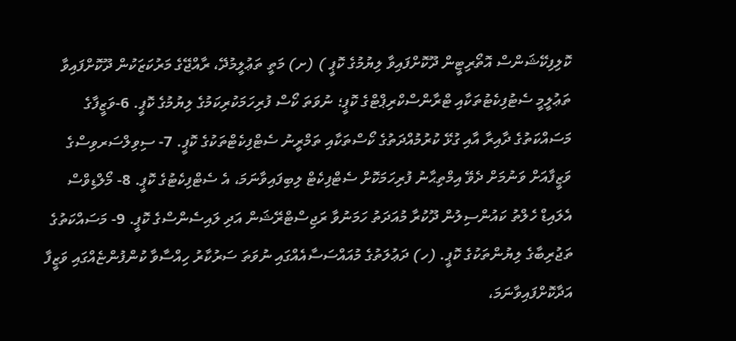ކޮލިފިކޭޝަންސް އޮތޯރިޓީން ދޫކޮށްފައިވާ ލިޔުމުގެ ކޮޕީ ) (ށ) މަތީ ތަޢުލީމުދޭ، ރާއްޖޭގެ މަރުކަޒަކުން ދޫކޮށްފައިވާ ތަޢުލީމީ ސެޓުފިކެޓުތަކާއި ޓްރާންސްކްރިޕްޓްގެ ކޮޕީ؛ ނުވަތަ ކޯސް ފުރިހަމަކުރިކަމުގެ ލިޔުމުގެ ކޮޕީ. 6-ވަޒީފާގެ މަސައްކަތުގެ ދާއިރާ އާއި ގުޅޭ ކުރުމުއްދަތުގެ ކޯސްތަކާއި ތަމްރީނު ސެޓްފިކެޓްތަކުގެ ކޮޕީ. 7- ސިވިލްސަރވިސްގެ ވަޒީފާއަށް ވަނުމަށް ދެވޭ އިމްތިޙާނު ފުރިހަމަކޮށް ސެޓްފިކެޓް ލިބިފައިވާނަމަ، އެ ސެޓްފިކެޓުގެ ކޮޕީ. 8- މޯލްޑިވްސް އެލައިޑް ހެލްތު ކައުންސިލުން ދޫކުރާ މުއަދަތު ހަމަނުވާ ރަޖިސްޓްރޭޝަން އަދި ލައިސެންސްގެ ކޮޕީ. 9- މަސައްކަތުގެ ތަޖުރިބާގެ ލިޔުންތަކުގެ ކޮޕީ. (ހ) ދަޢުލަތުގެ މުއައްސަސާއެއްގައި ނުވަތަ ސަރުކާރު ހިއްސާވާ ކުންފުންޏެއްގައި ވަޒީފާ އަދާކޮށްފައިވާނަމަ،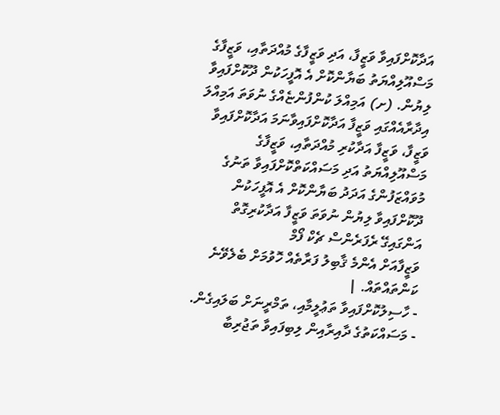އަދާކޮށްފައިވާ ވަޒީފާ، އަދި ވަޒީފާގެ މުއްދަތާއި، ވަޒީފާގެ މަސްއޫލިއްޔަތު ބަޔާންކޮށް އެ އޮފީހަކުން ދޫކޮށްފައިވާ ލިޔުން. (ށ) އަމިއްލަ ކުންފުންޏެއްގެ ނުވަތަ އަމިއްލަ އިދާރާއެއްގައި ވަޒީފާ އަދާކޮށްފައިވާނަމަ އަދާކޮށްފައިވާ ވަޒީފާ، ވަޒީފާ އަދާކުރި މުއްދަތާއި، ވަޒީފާގެ މަސްއޫލިއްޔަތު އަދި މަސައްކަތްކޮށްފައިވާ ތަނުގެ މުވައްޒަފުންގެ އަދަދު ބަޔާންކޮށް އެ އޮފީހަކުން ދޫކޮށްފައިވާ ލިޔުން ނުވަތަ ވަޒީފާ އަދާކުރިގޮތް އަންގައިގޭ ރެފަރެންސް ޗެކް ފޯމް
ވަޒީފާއަށް އެންމެ ޤާބިލު ފަރާތެއް ހޮވުމަށް ބެލެވޭނެ ކަންތައްތައް. |
- ހާސިލުކޮށްފައިވާ ތަޢުލީމާއި، ތަމްރީނަށް ބަލައިގެން. - މަސައްކަތުގެ ދާއިރާއިން ލިބިފައިވާ ތަޖުރިބާ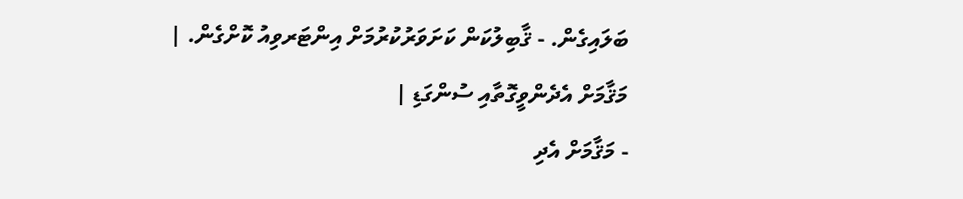ބަލައިގެން. - ޤާބިލުކަން ކަށަވަރުކުރުމަށް އިންޓަރވިއު ކޮށްގެން. |
މަޤާމަށް އެދެންވީގޮތާއި ސުންގަޑި |
- މަޤާމަށް އެދި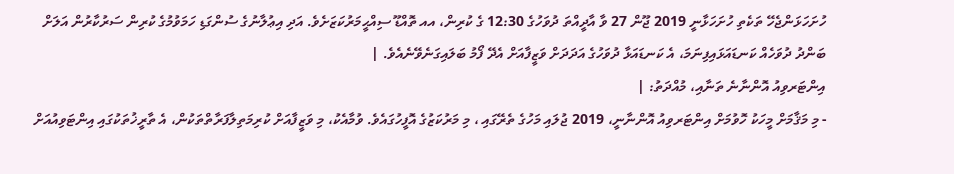ހުށަހަޅަންޖެހޭ ތަކެތި ހުށަހަޅާނީ 2019 ޖޫން 27 ވާ އާދީއްތަ ދުވަހުގެ 12:30 ގެ ކުރިން، އއ ތޮއްޑޫ ސިއްޙީމަރުކަޒަށެވެ. އަދި އިޢުލާނުގެ ސުންގަޑި ހަމަވުމުގެ ކުރިން ސަރުކާރުން އަލަށް ބަންދު ދުވަހެއް ކަނޑައަޅައިފިނަމަ، އެ ކަނޑައަޅާ ދުވަހުގެ އަދަދަށް ވަޒީފާއަށް އެދޭ ފޯމު ބަލައިގަނެވޭނެއެވެ. |
އިންޓަރވިއު އޮންނާނެ ތަނާއި، މުއްދަތު: |
- މި މަޤާމަށް މީހަކު ހޮވުމަށް އިންޓަރވިއު އޮންނާނީ، 2019 ޖުލައި މަހުގެ ތެރޭގައި ، މި މަރުކަޒުގެ އޮފީހުގައެވެ. ވުމާއެކު، މި ވަޒީފާއަށް ކުރިމަތިލާފަރާތްތަކުން، އެ ތާރީޚުތަކުގައި އިންޓަވިއުއަށް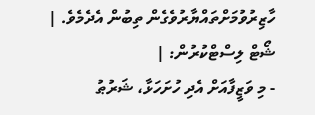ހާޒިރުވުމަށްތައްޔާރުވެގެން ތިބުން އެދެމެވެ. |
ޝޯޓް ލިސްޓްކުރުން: |
- މި ވަޒީފާއަށް އެދި ހުށަހަޅާ، ޝަރުޠު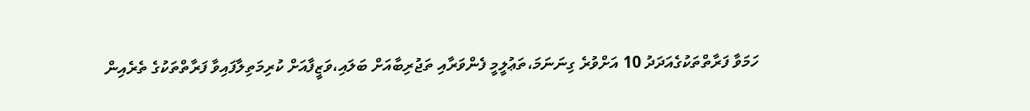ހަމަވާ ފަރާތްތަކުގެއަދަދު 10 އަށްވުރެ ގިނަނަމަ،ތަޢުލީމީ ފެންވަރާއި ތަޖުރިބާއަށް ބަލައި،ވަޒީފާއަށް ކުރިމަތިލާފައިވާ ފަރާތްތަކުގެ ތެރެއިން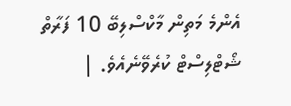އެންމެ މަތިން މާކްސްލިބޭ 10 ފަރާތް ޝޯޓްލިސްޓް ކުރެވޭނެއެވެ. |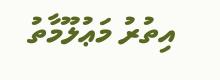އިތުރު މަޢުލޫމާތު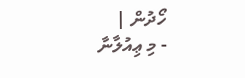ހޯދުން |
- މި ޢިއުލާނާ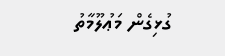ގުޅިގެން މަޢުލޫމާތު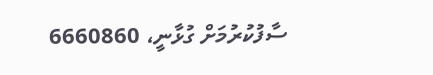ސާފުކުރުމަށް ގުޅާނީ، 6660860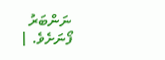ނަންބަރު ފޯނަށެވެ. |